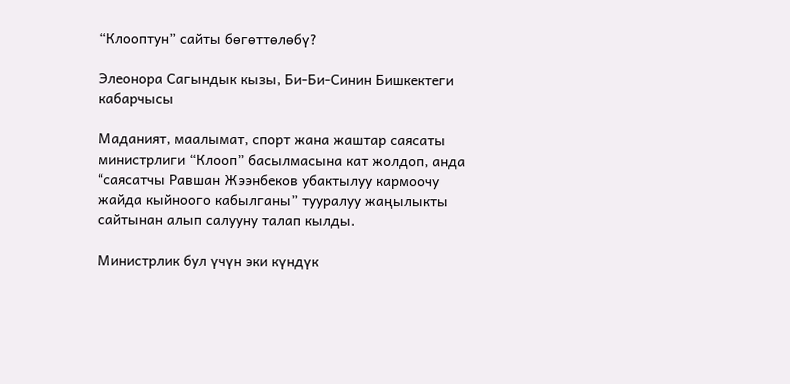“Клооптун” сайты бөгөттөлөбү?

Элеонора Сагындык кызы, Би-Би-Синин Бишкектеги кабарчысы

Маданият, маалымат, спорт жана жаштар саясаты министрлиги “Клооп” басылмасына кат жолдоп, анда “cаясатчы Равшан Жээнбеков убактылуу кармоочу жайда кыйноого кабылганы” тууралуу жаңылыкты сайтынан алып салууну талап кылды.

Министрлик бул үчүн эки күндүк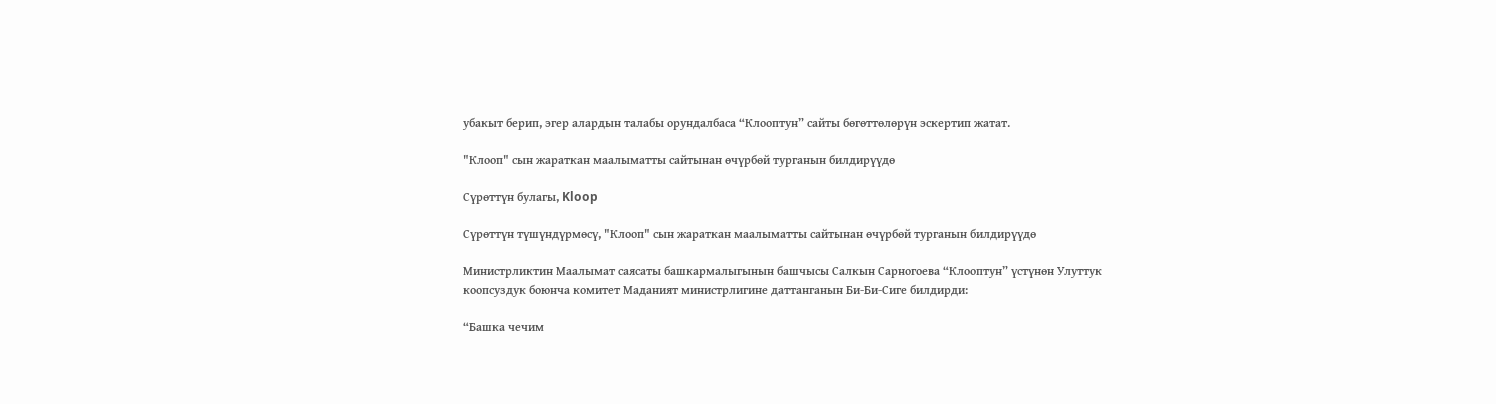убакыт берип, эгер алардын талабы орундалбаса “Клооптун” сайты бөгөттөлөрүн эскертип жатат.

"Клооп" сын жараткан маалыматты сайтынан өчүрбөй турганын билдирүүдө

Сүрөттүн булагы, Kloop

Сүрөттүн түшүндүрмөсү, "Клооп" сын жараткан маалыматты сайтынан өчүрбөй турганын билдирүүдө

Министрликтин Маалымат саясаты башкармалыгынын башчысы Салкын Сарногоева “Клооптун” үстүнөн Улуттук коопсуздук боюнча комитет Маданият министрлигине даттанганын Би-Би-Сиге билдирди:

“Башка чечим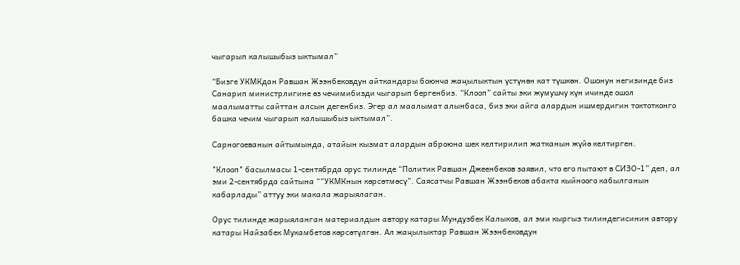чыгарып калышыбыз ыктымал”

“Бизге УКМКдан Равшан Жээнбековдун айткандары боюнча жаңылыктын үстүнөн кат түшкөн. Ошонун негизинде биз Санарип министрлигине өз чечимибизди чыгарып бергенбиз. “Клооп” сайты эки жумушчу күн ичинде ошол маалыматты сайттан алсын дегенбиз. Эгер ал маалымат алынбаса, биз эки айга алардын ишмердигин токтотконго башка чечим чыгарып калышыбыз ыктымал”.

Сарногоеванын айтымында, атайын кызмат алардын аброюна шек келтирилип жатканын жүйө келтирген.

"Клооп" басылмасы 1-сентябрда орус тилинде “Политик Равшан Джеенбеков заявил, что его пытают в СИЗО-1” деп, ал эми 2-сентябрда сайтына ““УКМКнын көрсөтмөсү”. Саясатчы Равшан Жээнбеков абакта кыйноого кабылганын кабарлады” аттуу эки макала жарыялаган.

Орус тилинде жарыяланган материалдын автору катары Мундузбек Калыков, ал эми кыргыз тилиндегисинин автору катары Найзабек Мукамбетов көрсөтүлгөн. Ал жаңылыктар Равшан Жээнбековдун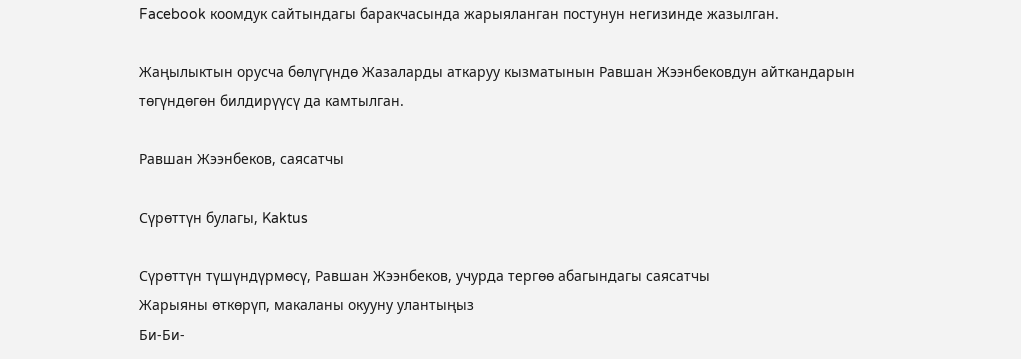Facebook коомдук сайтындагы баракчасында жарыяланган постунун негизинде жазылган.

Жаңылыктын орусча бөлүгүндө Жазаларды аткаруу кызматынын Равшан Жээнбековдун айткандарын төгүндөгөн билдирүүсү да камтылган.

Равшан Жээнбеков, саясатчы

Сүрөттүн булагы, Kaktus

Сүрөттүн түшүндүрмөсү, Равшан Жээнбеков, учурда тергөө абагындагы саясатчы
Жарыяны өткөрүп, макаланы окууну улантыңыз
Би-Би-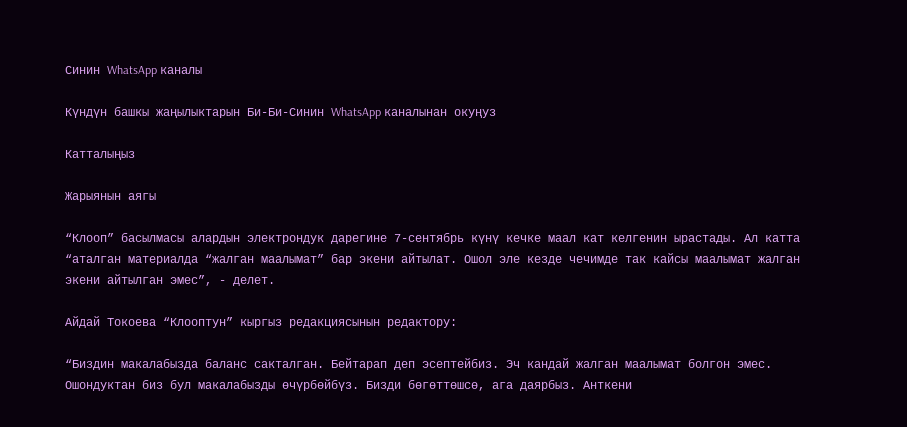Синин WhatsApp каналы

Күндүн башкы жаңылыктарын Би-Би-Синин WhatsApp каналынан окуңуз

Катталыңыз

Жарыянын аягы

“Клооп” басылмасы алардын электрондук дарегине 7-сентябрь күнү кечке маал кат келгенин ырастады. Ал катта “аталган материалда “жалган маалымат” бар экени айтылат. Ошол эле кезде чечимде так кайсы маалымат жалган экени айтылган эмес”, - делет.

Айдай Токоева “Клооптун” кыргыз редакциясынын редактору:

“Биздин макалабызда баланс сакталган. Бейтарап деп эсептейбиз. Эч кандай жалган маалымат болгон эмес. Ошондуктан биз бул макалабызды өчүрбөйбүз. Бизди бөгөттөшсө, ага даярбыз. Анткени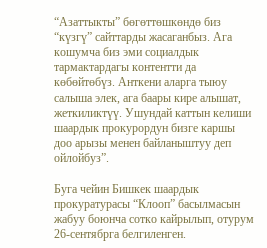“Азаттыкты” бөгөттөшкөндө биз “күзгү” сайттарды жасаганбыз. Ага кошумча биз эми социалдык тармактардагы контентти да көбөйтөбүз. Анткени аларга тыюу салыша элек, ага баары кире алышат, жеткиликтүү. Ушундай каттын келиши шаардык прокурордун бизге каршы доо арызы менен байланыштуу деп ойлойбуз”.

Буга чейин Бишкек шаардык прокуратурасы “Клооп” басылмасын жабуу боюнча сотко кайрылып, отурум 26-сентябрга белгиленген.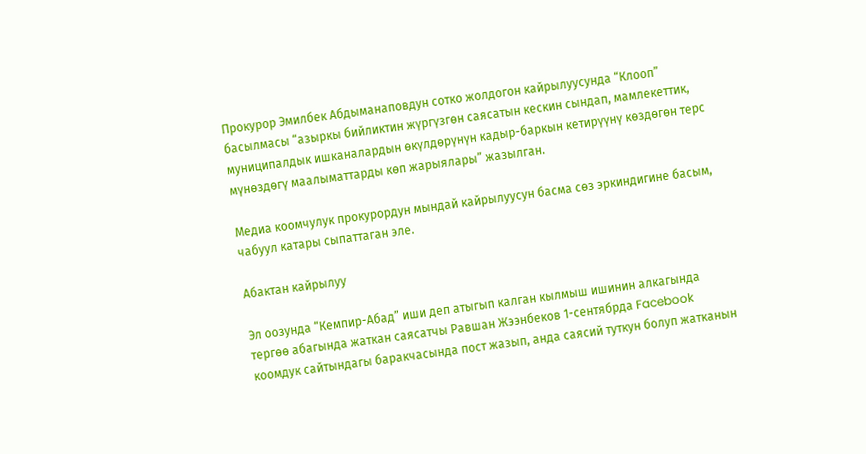Прокурор Эмилбек Абдыманаповдун сотко жолдогон кайрылуусунда “Клооп” басылмасы “азыркы бийликтин жүргүзгөн саясатын кескин сындап, мамлекеттик, муниципалдык ишканалардын өкүлдөрүнүн кадыр-баркын кетирүүнү көздөгөн терс мүнөздөгү маалыматтарды көп жарыялары” жазылган.

Медиа коомчулук прокурордун мындай кайрылуусун басма сөз эркиндигине басым, чабуул катары сыпаттаган эле.

Абактан кайрылуу

Эл оозунда “Кемпир-Абад” иши деп атыгып калган кылмыш ишинин алкагында тергөө абагында жаткан саясатчы Равшан Жээнбеков 1-сентябрда Facebook коомдук сайтындагы баракчасында пост жазып, анда саясий туткун болуп жатканын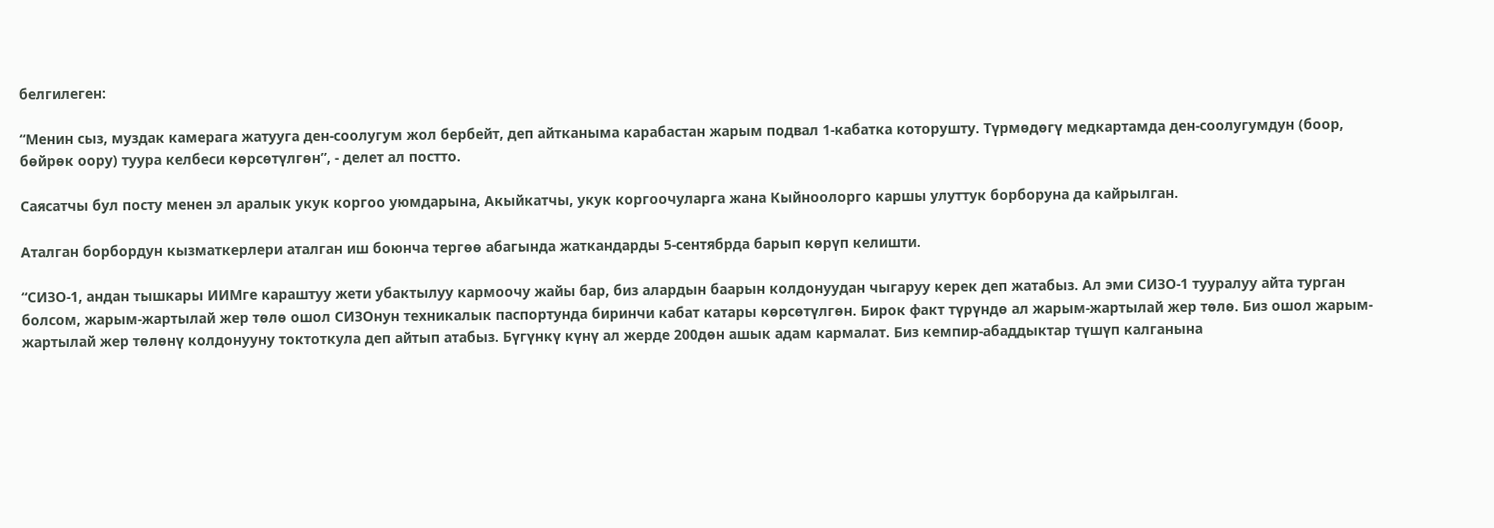белгилеген:

“Менин сыз, муздак камерага жатууга ден-соолугум жол бербейт, деп айтканыма карабастан жарым подвал 1-кабатка которушту. Түрмөдөгү медкартамда ден-соолугумдун (боор, бөйрөк оору) туура келбеси көрсөтүлгөн”, - делет ал постто.

Саясатчы бул посту менен эл аралык укук коргоо уюмдарына, Акыйкатчы, укук коргоочуларга жана Кыйноолорго каршы улуттук борборуна да кайрылган.

Аталган борбордун кызматкерлери аталган иш боюнча тергөө абагында жаткандарды 5-сентябрда барып көрүп келишти.

“СИЗО-1, андан тышкары ИИМге караштуу жети убактылуу кармоочу жайы бар, биз алардын баарын колдонуудан чыгаруу керек деп жатабыз. Ал эми СИЗО-1 тууралуу айта турган болсом, жарым-жартылай жер төлө ошол СИЗОнун техникалык паспортунда биринчи кабат катары көрсөтүлгөн. Бирок факт түрүндө ал жарым-жартылай жер төлө. Биз ошол жарым-жартылай жер төлөнү колдонууну токтоткула деп айтып атабыз. Бүгүнкү күнү ал жерде 200дөн ашык адам кармалат. Биз кемпир-абаддыктар түшүп калганына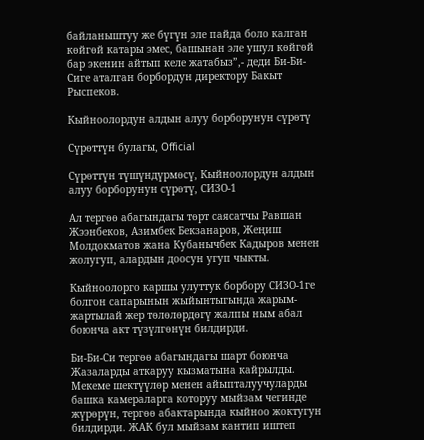байланыштуу же бүгүн эле пайда боло калган көйгөй катары эмес, башынан эле ушул көйгөй бар экенин айтып келе жатабыз”,- деди Би-Би-Сиге аталган борбордун директору Бакыт Рыспеков.

Кыйноолордун алдын алуу борборунун сүрөтү

Сүрөттүн булагы, Official

Сүрөттүн түшүндүрмөсү, Кыйноолордун алдын алуу борборунун сүрөтү, СИЗО-1

Ал тергөө абагындагы төрт саясатчы Равшан Жээнбеков, Азимбек Бекзанаров, Жеңиш Молдокматов жана Кубанычбек Кадыров менен жолугуп, алардын доосун угуп чыкты.

Кыйноолорго каршы улуттук борбору СИЗО-1ге болгон сапарынын жыйынтыгында жарым-жартылай жер төлөлөрдөгү жалпы ным абал боюнча акт түзүлгөнүн билдирди.

Би-Би-Си тергөө абагындагы шарт боюнча Жазаларды аткаруу кызматына кайрылды. Мекеме шектүүлөр менен айыпталуучуларды башка камераларга которуу мыйзам чегинде жүрөрүн, тергөө абактарында кыйноо жоктугун билдирди. ЖАК бул мыйзам кантип иштеп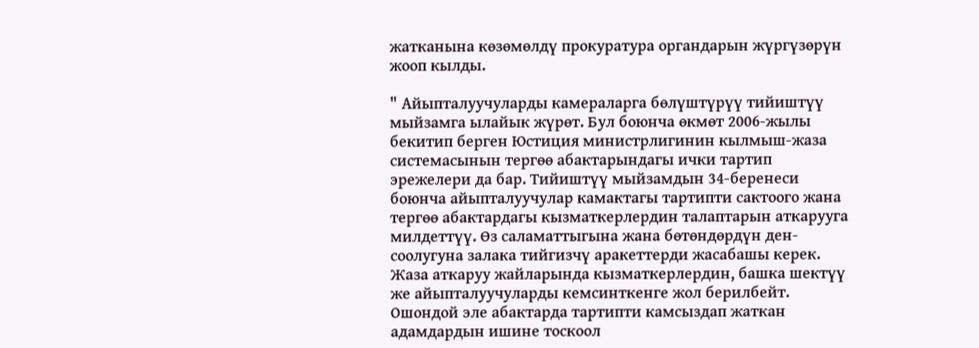жатканына көзөмөлдү прокуратура органдарын жүргүзөрүн жооп кылды.

" Айыпталуучуларды камераларга бөлүштүрүү тийиштүү мыйзамга ылайык жүрөт. Бул боюнча өкмөт 2006-жылы бекитип берген Юстиция министрлигинин кылмыш-жаза системасынын тергөө абактарындагы ички тартип эрежелери да бар. Тийиштүү мыйзамдын 34-беренеси боюнча айыпталуучулар камактагы тартипти сактоого жана тергөө абактардагы кызматкерлердин талаптарын аткарууга милдеттүү. Өз саламаттыгына жана бөтөндөрдүн ден-соолугуна залака тийгизчү аракеттерди жасабашы керек. Жаза аткаруу жайларында кызматкерлердин, башка шектүү же айыпталуучуларды кемсинткенге жол берилбейт. Ошондой эле абактарда тартипти камсыздап жаткан адамдардын ишине тоскоол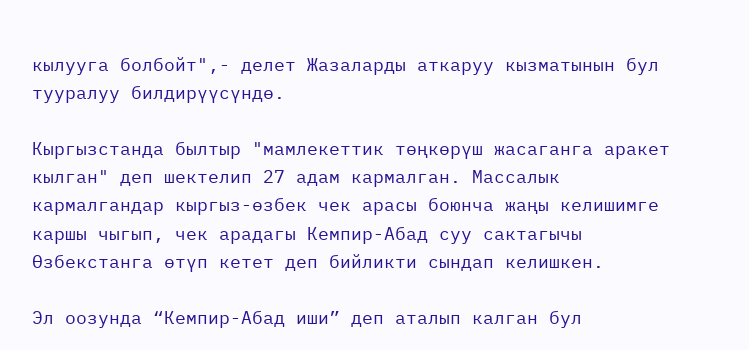кылууга болбойт",- делет Жазаларды аткаруу кызматынын бул тууралуу билдирүүсүндө.

Кыргызстанда былтыр "мамлекеттик төңкөрүш жасаганга аракет кылган" деп шектелип 27 адам кармалган. Массалык кармалгандар кыргыз-өзбек чек арасы боюнча жаңы келишимге каршы чыгып, чек арадагы Кемпир-Абад суу сактагычы Өзбекстанга өтүп кетет деп бийликти сындап келишкен.

Эл оозунда “Кемпир-Абад иши” деп аталып калган бул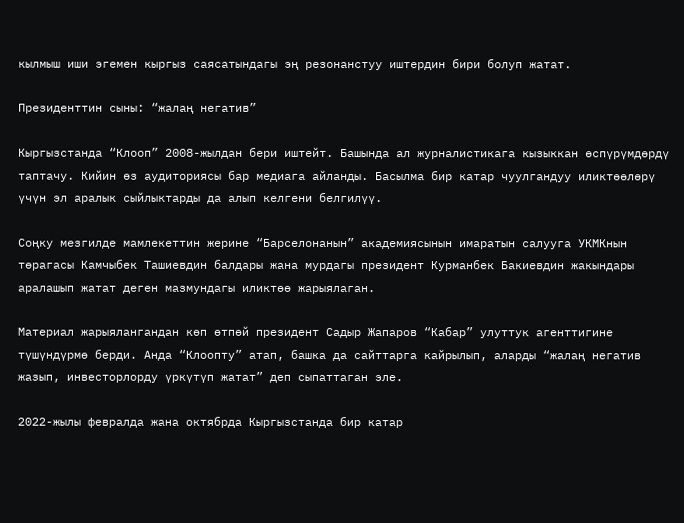кылмыш иши эгемен кыргыз саясатындагы эң резонанстуу иштердин бири болуп жатат.

Президенттин сыны: “жалаң негатив”

Кыргызстанда “Клооп” 2008-жылдан бери иштейт. Башында ал журналистикага кызыккан өспүрүмдөрдү таптачу. Кийин өз аудиториясы бар медиага айланды. Басылма бир катар чуулгандуу иликтөөлөрү үчүн эл аралык сыйлыктарды да алып келгени белгилүү.

Соңку мезгилде мамлекеттин жерине “Барселонанын” академиясынын имаратын салууга УКМКнын төрагасы Камчыбек Ташиевдин балдары жана мурдагы президент Курманбек Бакиевдин жакындары аралашып жатат деген мазмундагы иликтөө жарыялаган.

Материал жарыялангандан көп өтпөй президент Садыр Жапаров “Кабар” улуттук агенттигине түшүндүрмө берди. Анда “Клоопту” атап, башка да сайттарга кайрылып, аларды “жалаң негатив жазып, инвесторлорду үркүтүп жатат” деп сыпаттаган эле.

2022-жылы февралда жана октябрда Кыргызстанда бир катар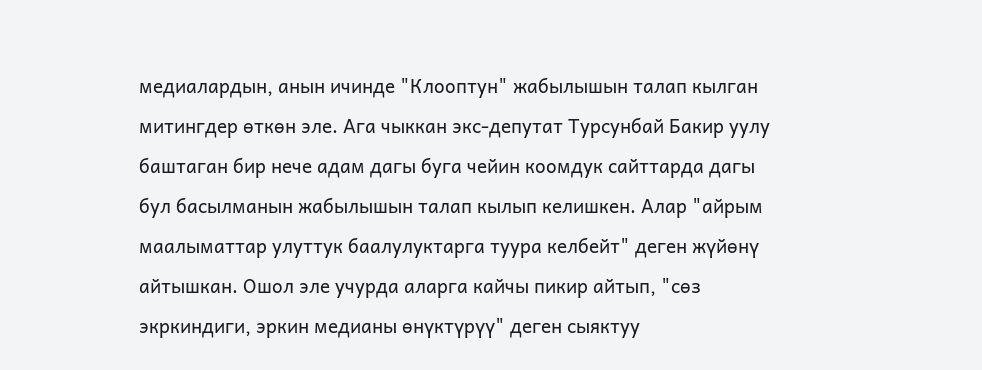медиалардын, анын ичинде "Клооптун" жабылышын талап кылган митингдер өткөн эле. Ага чыккан экс-депутат Турсунбай Бакир уулу баштаган бир нече адам дагы буга чейин коомдук сайттарда дагы бул басылманын жабылышын талап кылып келишкен. Алар "айрым маалыматтар улуттук баалулуктарга туура келбейт" деген жүйөнү айтышкан. Ошол эле учурда аларга кайчы пикир айтып, "сөз экркиндиги, эркин медианы өнүктүрүү" деген сыяктуу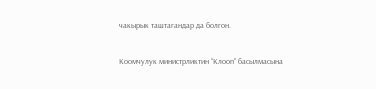чакырык таштагандар да болгон.

Коомчулук министрликтин “Клооп” басылмасына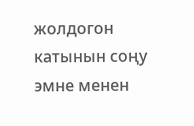жолдогон катынын соңу эмне менен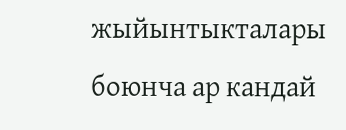жыйынтыкталары боюнча ар кандай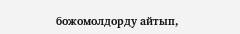божомолдорду айтып,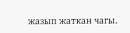жазып жаткан чагы.